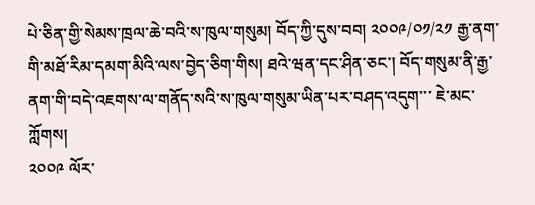པེ་ཅིན་གྱི་སེམས་ཁྲལ་ཆེ་བའི་ས་ཁུལ་གསུམ། བོད་ཀྱི་དུས་བབ། ༢༠༠༩/༠༡/༢༡ རྒྱ་ནག་གི་མཐོ་རིམ་དམག་མིའི་ལས་བྱེད་ཅིག་གིས། ཐའེ་ཝན་དང་ཤིན་ཅང་། བོད་གསུམ་ནི་རྒྱ་ནག་གི་བདེ་འཇགས་ལ་གནོད་སའི་ས་ཁུལ་གསུམ་ཡིན་པར་བཤད་འདུག་་་ ཇེ་མང་ཀློགས།
༢༠༠༩ ལོར་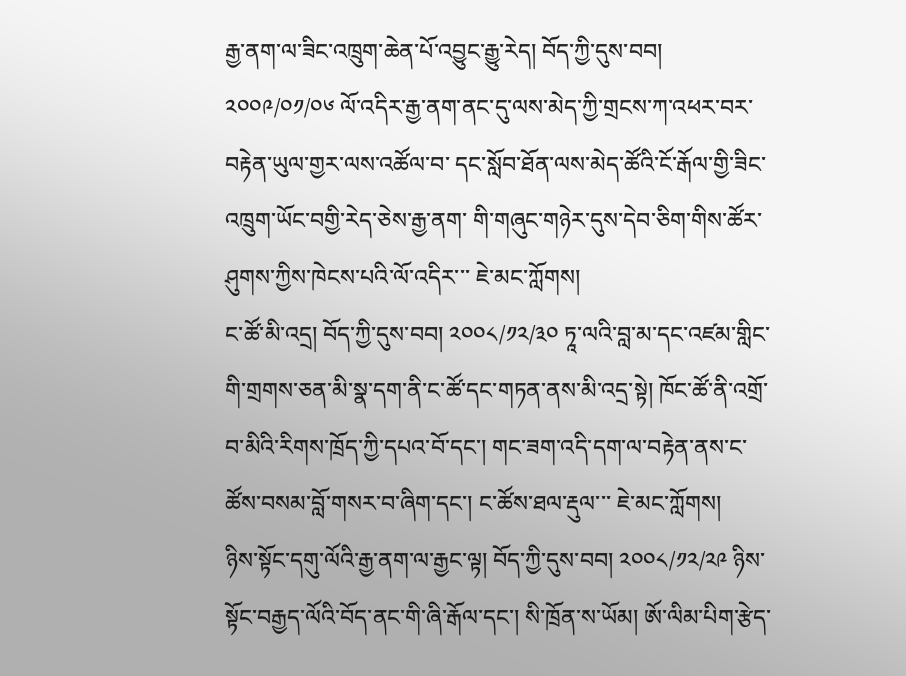རྒྱ་ནག་ལ་ཟིང་འཁྲུག་ཆེན་པོ་འབྱུང་རྒྱུ་རེད། བོད་ཀྱི་དུས་བབ། ༢༠༠༩/༠༡/༠༦ ལོ་འདིར་རྒྱ་ནག་ནང་དུ་ལས་མེད་ཀྱི་གྲངས་ཀ་འཕར་བར་བརྟེན་ཡུལ་གྱར་ལས་འཚོལ་བ་ དང་སློབ་ཐོན་ལས་མེད་ཚོའི་ངོ་རྒོལ་གྱི་ཟིང་འཁྲུག་ཡོང་བགྱི་རེད་ཅེས་རྒྱ་ནག་ གི་གཞུང་གཉེར་དུས་དེབ་ཅིག་གིས་ཚོར་ཤུགས་ཀྱིས་ཁེངས་པའི་ལོ་འདིར་་་ ཇེ་མང་ཀློགས།
ང་ཚོ་མི་འདྲ། བོད་ཀྱི་དུས་བབ། ༢༠༠༨/༡༢/༣༠ ཏཱ་ལའི་བླ་མ་དང་འཛམ་གླིང་གི་གྲགས་ཅན་མི་སྣ་དག་ནི་ང་ཚོ་དང་གཏན་ནས་མི་འདྲ་སྟེ། ཁོང་ཚོ་ནི་འགྲོ་བ་མིའི་རིགས་ཁྲོད་ཀྱི་དཔའ་བོ་དང་། གང་ཟག་འདི་དག་ལ་བརྟེན་ནས་ང་ཚོས་བསམ་བློ་གསར་བ་ཞིག་དང་། ང་ཚོས་ཐལ་རྡུལ་་་ ཇེ་མང་ཀློགས།
ཉིས་སྟོང་དགུ་ལོའི་རྒྱ་ནག་ལ་རྒྱང་ལྟ། བོད་ཀྱི་དུས་བབ། ༢༠༠༨/༡༢/༢༩ ཉིས་སྟོང་བརྒྱད་ལོའི་བོད་ནང་གི་ཞི་རྒོལ་དང་། སི་ཁྲོན་ས་ཡོམ། ཨོ་ལིམ་པིག་རྩེད་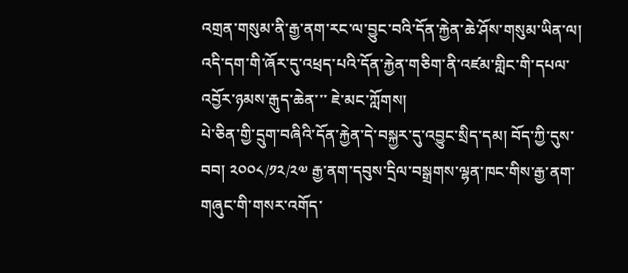འགྲན་གསུམ་ནི་རྒྱ་ནག་རང་ལ་བྱུང་བའི་དོན་རྐྱེན་ཆེ་ཤོས་གསུམ་ཡིན་ལ། འདི་དག་གི་ཞོར་དུ་འཕྲད་པའི་དོན་རྐྱེན་གཅིག་ནི་འཛམ་གླིང་གི་དཔལ་འབྱོར་ཉམས་རྒུད་ཆེན་་་ ཇེ་མང་ཀློགས།
པེ་ཅིན་གྱི་དྲུག་བཞིའི་དོན་རྐྱེན་དེ་བསྐྱར་དུ་འབྱུང་སྲིད་དམ། བོད་ཀྱི་དུས་བབ། ༢༠༠༨/༡༢/༢༧ རྒྱ་ནག་དབུས་དྲིལ་བསྒྲགས་ལྷན་ཁང་གིས་རྒྱ་ནག་གཞུང་གི་གསར་འགོད་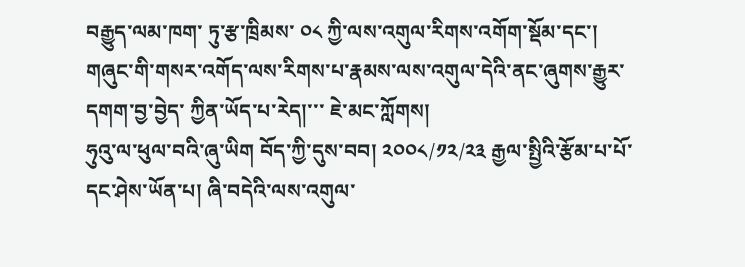བརྒྱུད་ལམ་ཁག་ ཏུ་རྩ་ཁྲིམས་ ༠༨ ཀྱི་ལས་འགུལ་རིགས་འགོག་སྡོམ་དང་། གཞུང་གི་གསར་འགོད་ལས་རིགས་པ་རྣམས་ལས་འགུལ་དེའི་ནང་ཞུགས་རྒྱུར་དགག་བྱ་བྱེད་ ཀྱིན་ཡོད་པ་རེད།་་་ ཇེ་མང་ཀློགས།
ཧུའུ་ལ་ཕུལ་བའི་ཞུ་ཡིག བོད་ཀྱི་དུས་བབ། ༢༠༠༨/༡༢/༢༣ རྒྱལ་སྤྱིའི་རྩོམ་པ་པོ་དང་ཤེས་ཡོན་པ། ཞི་བདེའི་ལས་འགུལ་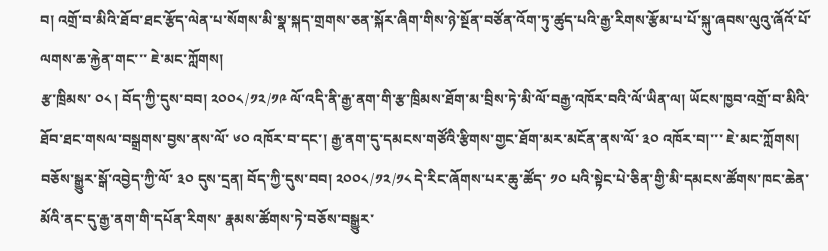བ། འགྲོ་བ་མིའི་ཐོབ་ཐང་རྩོད་ལེན་པ་སོགས་མི་སྣ་སྐད་གྲགས་ཅན་སྐོར་ཞིག་གིས་ཉེ་སྔོན་བཙོན་འོག་ཏུ་ཚུད་པའི་རྒྱ་རིགས་རྩོམ་པ་པོ་སྐུ་ཞབས་ལུའུ་ཞོའོ་པོ་ལགས་ཆ་རྐྱེན་གང་་་ ཇེ་མང་ཀློགས།
རྩ་ཁྲིམས་ ༠༨ ། བོད་ཀྱི་དུས་བབ། ༢༠༠༨/༡༢/༡༩ ལོ་འདི་ནི་རྒྱ་ནག་གི་རྩ་ཁྲིམས་ཐོག་མ་བྲིས་ཏེ་མི་ལོ་བརྒྱ་འཁོར་བའི་ལོ་ཡིན་ལ། ཡོངས་ཁྱབ་འགྲོ་བ་མིའི་ཐོབ་ཐང་གསལ་བསྒྲགས་བྱས་ནས་ལོ་ ༦༠ འཁོར་བ་དང་། རྒྱ་ནག་དུ་དམངས་གཙོའི་རྩིགས་གྱང་ཐོག་མར་མངོན་ནས་ལོ་ ༣༠ འཁོར་བ།་་་ ཇེ་མང་ཀློགས།
བཅོས་སྒྱུར་སྒོ་འབྱེད་ཀྱི་ལོ་ ༣༠ དུས་དྲན། བོད་ཀྱི་དུས་བབ། ༢༠༠༨/༡༢/༡༨ དེ་རིང་ཞོགས་པར་ཆུ་ཚོད་ ༡༠ པའི་སྟེང་པེ་ཅིན་གྱི་མི་དམངས་ཚོགས་ཁང་ཆེན་མོའི་ནང་དུ་རྒྱ་ནག་གི་དཔོན་རིགས་ རྣམས་ཚོགས་ཏེ་བཅོས་བསྒྱུར་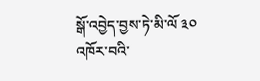སྒོ་འབྱེད་བྱས་ཏེ་མི་ལོ ༣༠ འཁོར་བའི་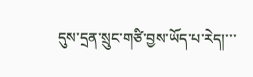དུས་དྲན་སྲུང་གཙི་བྱས་ཡོད་པ་རེད།་་་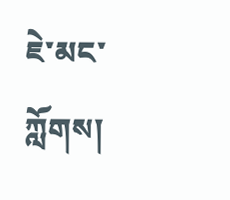ཇེ་མང་ཀློགས།